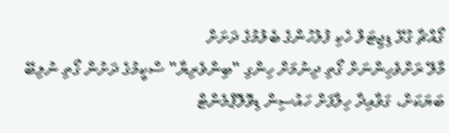ގޯއްޗާ ގުޅޭ ޑިޖިޓަލް ހެކި ފުލުހުންގެ ބެލުމުގެ ދަށަށް
މާލޭ ރަށްވެހިންނަށް ގޯތި ދިނުމަށް ހިންގި "ބިންވެރިޔާ" ސްކީމުގެ ދަށުން ގޯތި ނުލިބޭ ބަޔަކަށް، ގަވާއިދާ ހިލާފަށް ހައުސިން ޑިވޮލޮޕްމެންޓް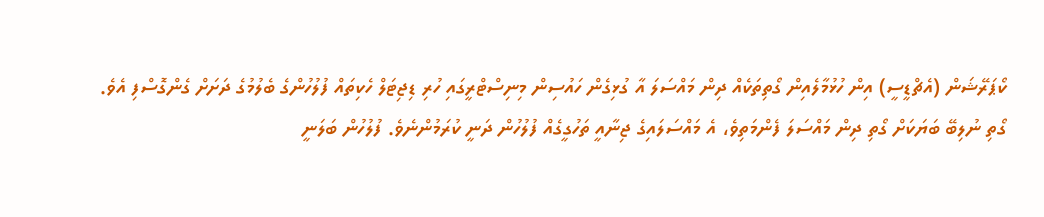ކޯޕަރޭޝަން (އެޗްޑީސީ) އިން ހުޅުމާލެއިން ގޯތިތަކެއް ދިން މައްސަލަ އާ ގުޅިގެން ހައުސިން މިނިސްޓްރީގައި ހުރި ޑިޖިޓަލް ހެކިތައް ފުލުހުންގެ ބެލުމުގެ ދަށަށް ގެންގޮސްފި އެވެ.
ގޯތި ނުލިބޭ ބަޔަކަށް ގޯތި ދިން މައްސަލަ ފެންމަތިވެ، އެ މައްސަލައިގެ ޖިނާއީ ތަހުގީގެއް ފުލުހުން ދަނީ ކުރަމުންނެވެ. ފުލުހުން ބަލަނީ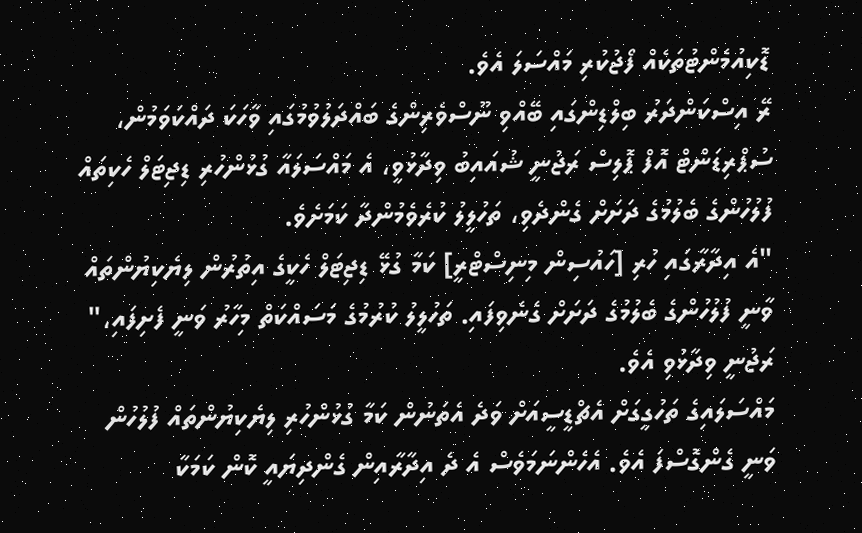ޑޮކިއުމެންޓުތަކެއް ފޯޖުކުރި މައްސަލަ އެވެ.
ރޭ އިސްކަންދަރު ބިލްޑިންގައި ބޭއްވި ނޫސްވެރިންގެ ބައްދަލުވުމުގައި ވާހަކަ ދައްކަވަމުން، ސުޕްރިޑަންޓް އޮފް ޕޮލިސް ރަޖުނީ ޝުއައިބު ވިދާޅުވީ، އެ މައްސަލައާ ގުޅުންހުރި ޑިޖިޓަލް ހެކިތައް ފުލުހުންގެ ބެލުމުގެ ދަށަށް ގެންދެވި، ތަހުލީލު ކުރެވެމުންދާ ކަމަށެވެ.
"އެ އިދާރާގައި ހުރި [ހައުސިން މިނިސްޓްރީ] ކަމާ ގުޅޭ ޑިޖިޓަލް ހެކީގެ އިތުރުން ލިޔެކިޔުންތައް ވާނީ ފުލުހުންގެ ބެލުމުގެ ދަށަށް ގެނެވިފައި. ތަހުލީލު ކުރުމުގެ މަސައްކަތް މިހާރު ވަނީ ފެށިފައި،" ރަޖުނީ ވިދާޅުވި އެވެ.
މައްސަލައިގެ ތަހުގީގަށް އެޗްޑީސީއަށް ވަދެ އެތަނުން ކަމާ ގުޅުންހުރި ލިޔެކިޔުންތައް ފުލުހުން ވަނީ ގެންގޮސްފަ އެވެ. އެހެންނަމަވެސް އެ ދެ އިދާރާއިން ގެންދިޔައީ ކޮން ކަމަކާ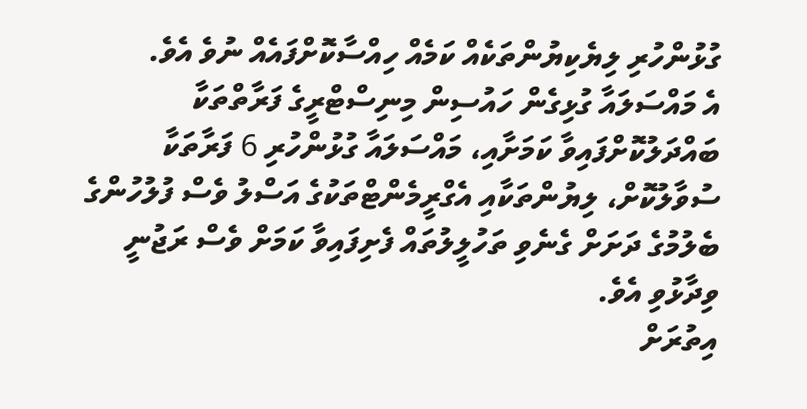ގުޅުންހުރި ލިޔެކިޔުންތަކެއް ކަމެއް ހިއްސާކޮށްފައެއް ނުވެ އެވެ.
އެ މައްސަލައާ ގުޅިގެން ހައުސިން މިނިސްޓްރީގެ ފަރާތްތަކާ ބައްދަލުކޮށްފައިވާ ކަމަށާއި، މައްސަލައާ ގުޅުންހުރި 6 ފަރާތަކާ ސުވާލުކޮށް، ލިޔުންތަކާއި އެގްރީމެންޓްތަކުގެ އަސްލު ވެސް ފުލުހުންގެ ބެލުމުގެ ދަށަށް ގެނެވި ތަހުލީލުތައް ފެށިފައިވާ ކަމަށް ވެސް ރަޖުނީ ވިދާޅުވި އެވެ.
އިތުރަށް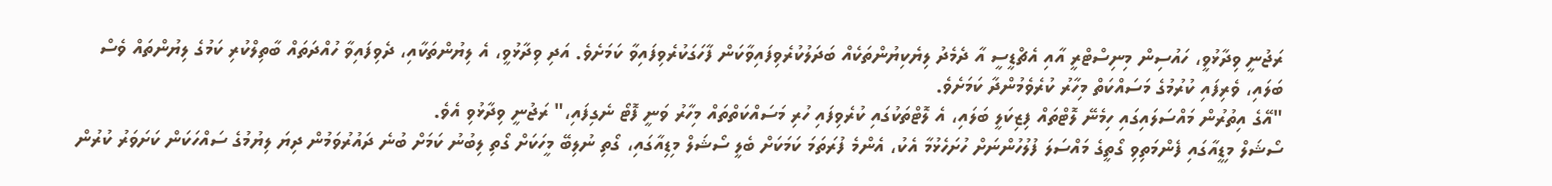ރަޖުނީ ވިދާޅުވީ، ހައުސިން މިނިސްޓްރީ އާއި އެޗްޑީސީ އާ ދެމެދު ލިޔެކިޔުންތަކެއް ބަދަލުކުރެވިފައިވާކަން ފާހަގަކުރެވިފައިވާ ކަމަށެވެ. އަދި ވިދާޅުވީ، އެ ލިޔުންތަކާއި، ދެވިފައިވާ ހުއްދަތައް ބާތިލްކުރި ކަމުގެ ލިޔުންތައް ވެސް ބަލައި، ވެރިފައި ކުރުމުގެ މަސައްކަތް މިހާރު ކުރެވެމުންދާ ކަމަށެވެ.
"އޭގެ އިތުރުން މައްސަލައިގައި ހިމެނޭ ލޮޓްތައް ފިޒިކަލީ ބަލައި، އެ ލޮޓްތަކުގައި ކުރެވިފައި ހުރި މަސައްކަތްތައް މިހާރު ވަނީ ފޮޓޯ ނެގިފައި،" ރަޖުނީ ވިދާޅުވި އެވެ.
ސޯޝަލް މިޑީއާގައި ފެންމަތިވި ގޯތީގެ މައްސަލަ ފުލުހުންނަށް ހުށަހެޅުމާ އެކު، އެންމެ ފުރަތަމަ ކަމަކަށް ބެލީ ސޯޝަލް މިޑިއާގައި، ގޯތި ނުލިބޭ މީހަކަށް ގޯތި ލިބުނު ކަމަށް ބުނެ ދައުރުވަމުން ދިޔަ ލިޔުމުގެ ސައްހަކަން ކަށަވަރު ކުރުން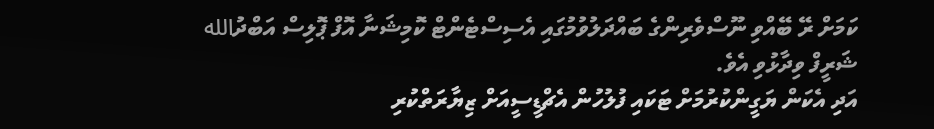ކަމަށް ރޭ ބޭއްވި ނޫސްވެރިންގެ ބައްދަލުވުމުގައި އެސިސްޓެންޓް ކޮމިޝަނާ އޮފް ޕޮލިސް އަބްދުالله ޝަރީފް ވިދާޅުވި އެވެ.
އަދި އެކަން ޔަގީންކުރުމަށް ޓަކައި ފުލުހުން އެޗްޑީސީއަށް ޒިޔާރަތްކުރި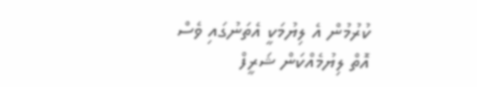ކުރުމުން އެ ލިޔުމަކީ އެތަނުގައި ވެސް އޮތް ލިޔުމެއްކަން ޝަރީފް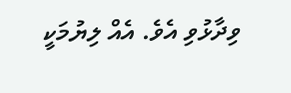ވިދާޅުވި އެވެ. އެއް ލިޔުމަކީ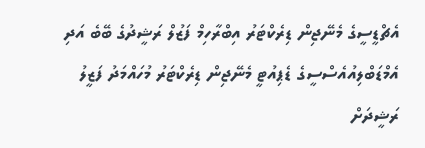އެޗްޑީސީގެ މެނޭޖިން ޑިރެކްޓަރު އިބްރާހިމް ފަޒުލް ރަޝީދުގެ ބޭބެ އަދި އެމްޑަބްލިއުއެސްސީގެ ޑެޕިއުޓީ މެނޭޖިން ޑިރެކްޓަރު މުހައްމަދު ފަޒީލު ރަޝީދަށް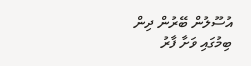އުސޫލުން ބޭރުން ދިން ބިމުގައި ވަށާ ފާރު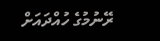ރޭނުމުގެ ހުއްދައަށް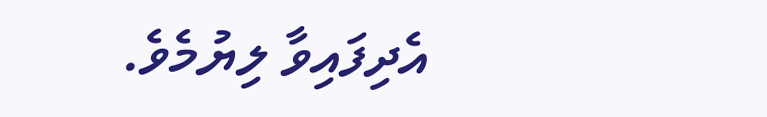އެދިފައިވާ ލިޔުމެވެ.